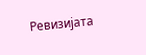Ревизијата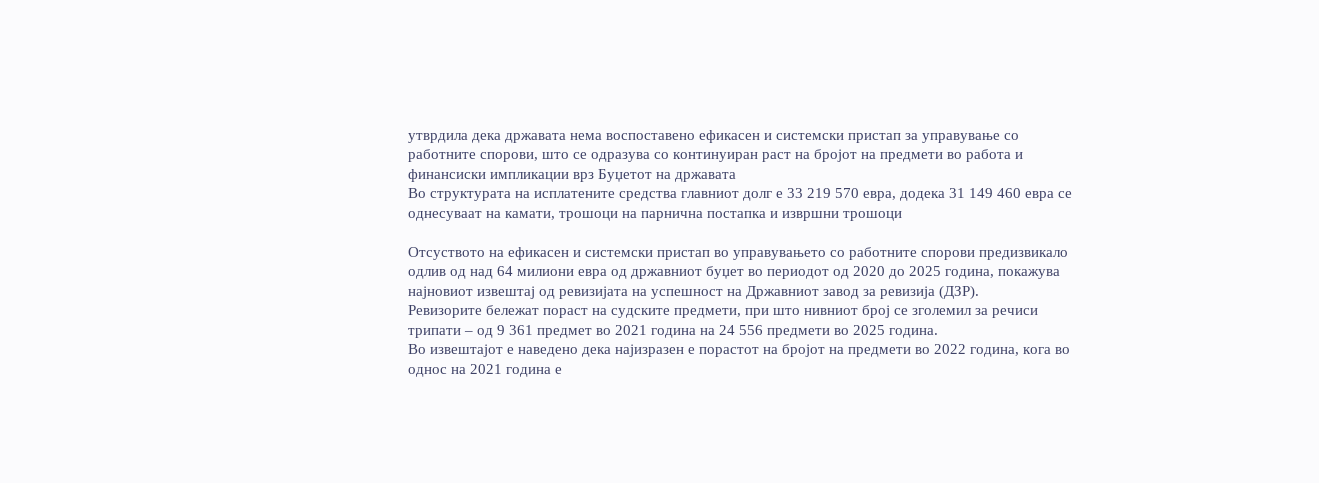утврдила дека државата нема воспоставено ефикасен и системски пристап за управување со работните спорови, што се одразува со континуиран раст на бројот на предмети во работа и финансиски импликации врз Буџетот на државата
Во структурата на исплатените средства главниот долг е 33 219 570 евра, додека 31 149 460 евра се однесуваат на камати, трошоци на парнична постапка и извршни трошоци

Отсуството на ефикасен и системски пристап во управувањето со работните спорови предизвикало одлив од над 64 милиони евра од државниот буџет во периодот од 2020 до 2025 година, покажува најновиот извештај од ревизијата на успешност на Државниот завод за ревизија (ДЗР).
Ревизорите бележат пораст на судските предмети, при што нивниот број се зголемил за речиси трипати – од 9 361 предмет во 2021 година на 24 556 предмети во 2025 година.
Во извештајот е наведено дека најизразен е порастот на бројот на предмети во 2022 година, кога во однос на 2021 година е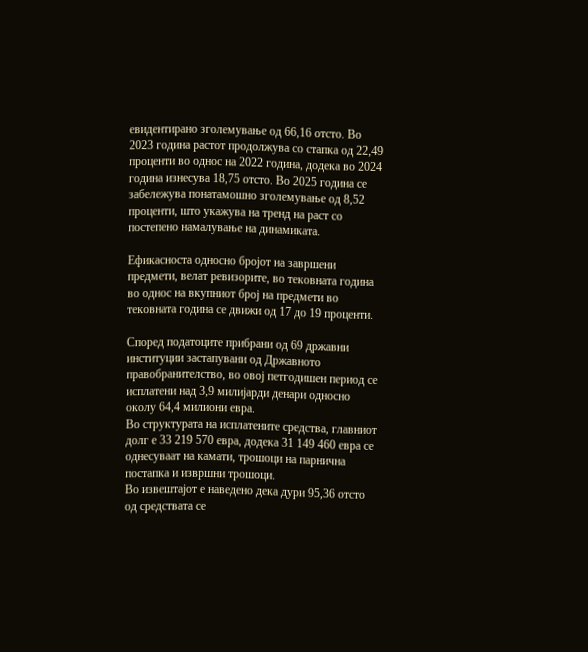евидентирано зголемување од 66,16 отсто. Во 2023 година растот продолжува со стапка од 22,49 проценти во однос на 2022 година, додека во 2024 година изнесува 18,75 отсто. Во 2025 година се забележува понатамошно зголемување од 8,52 проценти, што укажува на тренд на раст со постепено намалување на динамиката.

Ефикасноста односно бројот на завршени предмети, велат ревизорите, во тековната година во однос на вкупниот број на предмети во тековната година се движи од 17 до 19 проценти.

Според податоците прибрани од 69 државни институции застапувани од Државното правобранителство, во овој петгодишен период се исплатени над 3,9 милијарди денари односно околу 64,4 милиони евра.
Во структурата на исплатените средства, главниот долг е 33 219 570 евра, додека 31 149 460 евра се однесуваат на камати, трошоци на парнична постапка и извршни трошоци.
Во извештајот е наведено дека дури 95,36 отсто од средствата се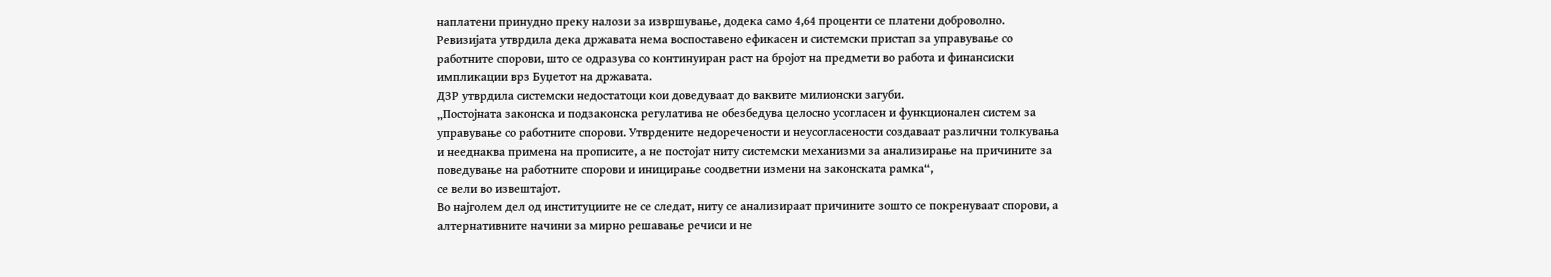наплатени принудно преку налози за извршување, додека само 4,64 проценти се платени доброволно.
Ревизијата утврдила дека државата нема воспоставено ефикасен и системски пристап за управување со работните спорови, што се одразува со континуиран раст на бројот на предмети во работа и финансиски импликации врз Буџетот на државата.
ДЗР утврдила системски недостатоци кои доведуваат до ваквите милионски загуби.
„Постојната законска и подзаконска регулатива не обезбедува целосно усогласен и функционален систем за управување со работните спорови. Утврдените недоречености и неусогласености создаваат различни толкувања и нееднаква примена на прописите, а не постојат ниту системски механизми за анализирање на причините за поведување на работните спорови и иницирање соодветни измени на законската рамка“,
се вели во извештајот.
Во најголем дел од институциите не се следат, ниту се анализираат причините зошто се покренуваат спорови, а алтернативните начини за мирно решавање речиси и не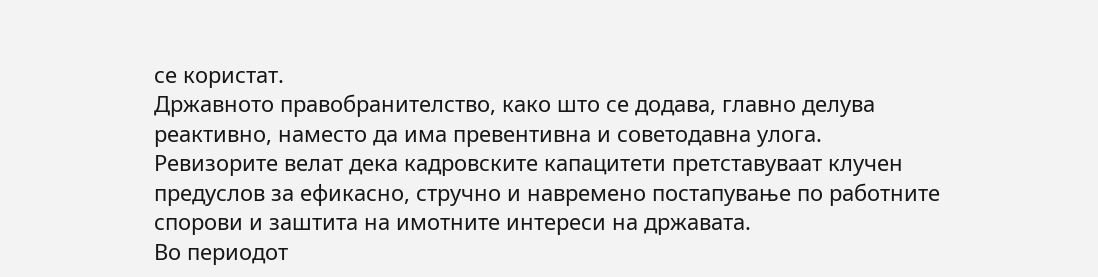се користат.
Државното правобранителство, како што се додава, главно делува реактивно, наместо да има превентивна и советодавна улога.
Ревизорите велат дека кадровските капацитети претставуваат клучен предуслов за ефикасно, стручно и навремено постапување по работните спорови и заштита на имотните интереси на државата.
Во периодот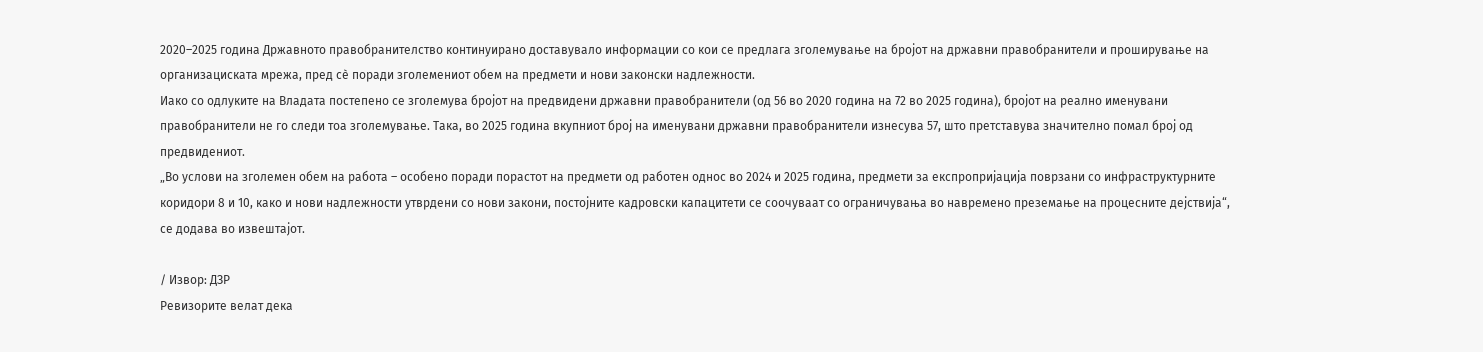2020–2025 година Државното правобранителство континуирано доставувало информации со кои се предлага зголемување на бројот на државни правобранители и проширување на организациската мрежа, пред сè поради зголемениот обем на предмети и нови законски надлежности.
Иако со одлуките на Владата постепено се зголемува бројот на предвидени државни правобранители (од 56 во 2020 година на 72 во 2025 година), бројот на реално именувани правобранители не го следи тоа зголемување. Така, во 2025 година вкупниот број на именувани државни правобранители изнесува 57, што претставува значително помал број од предвидениот.
„Во услови на зголемен обем на работа – особено поради порастот на предмети од работен однос во 2024 и 2025 година, предмети за експропријација поврзани со инфраструктурните коридори 8 и 10, како и нови надлежности утврдени со нови закони, постојните кадровски капацитети се соочуваат со ограничувања во навремено преземање на процесните дејствија“,
се додава во извештајот.

/ Извор: ДЗР
Ревизорите велат дека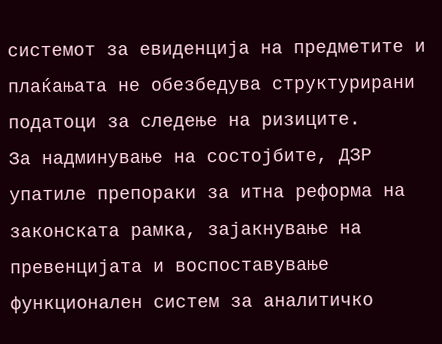системот за евиденција на предметите и плаќањата не обезбедува структурирани податоци за следење на ризиците.
За надминување на состојбите, ДЗР упатиле препораки за итна реформа на законската рамка, зајакнување на превенцијата и воспоставување функционален систем за аналитичко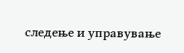следење и управување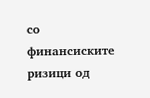со финансиските ризици од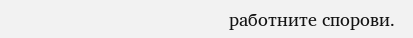работните спорови.